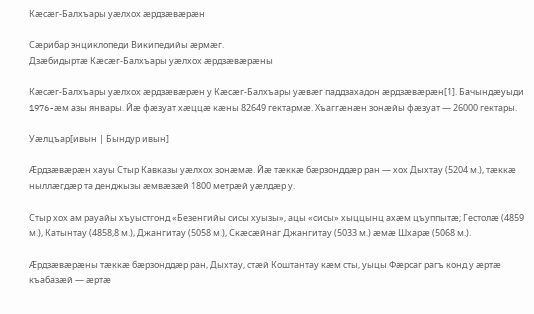Кæсæг-Балхъары уæлхох æрдзæвæрæн

Сæрибар энциклопеди Википедийы æрмæг.
Дзæбидыртæ Кæсæг-Балхъары уæлхох æрдзæвæрæны

Кæсæг-Балхъары уæлхох æрдзæвæрæн у Кæсæг-Балхъары уæвæг паддзахадон æрдзæвæрæн[1]. Бачындæуыди 1976-æм азы январы. Йæ фæзуат хæццæ кæны 82649 гектармæ. Хъаггæнæн зонæйы фæзуат — 26000 гектары.

Уæлцъар[ивын | Бындур ивын]

Æрдзæвæрæн хауы Стыр Кавказы уæлхох зонæмæ. Йæ тæккæ бæрзонддæр ран — хох Дыхтау (5204 м.), тæккæ ныллæгдæр та денджызы æмвæзæй 1800 метрæй уæлдæр у.

Стыр хох ам рауайы хъуыстгонд «Безенгийы сисы хуызы», ацы «сисы» хыццынц ахæм цъуппытæ; Гестолæ (4859 м.), Катынтау (4858,8 м.), Джангитау (5058 м.), Скæсæйнаг Джангитау (5033 м.) æмæ Шхарæ (5068 м.).

Æрдзæвæрæны тæккæ бæрзонддæр ран, Дыхтау, стæй Коштантау кæм сты, уыцы Фæрсаг рагъ конд у æртæ къабазæй — æртæ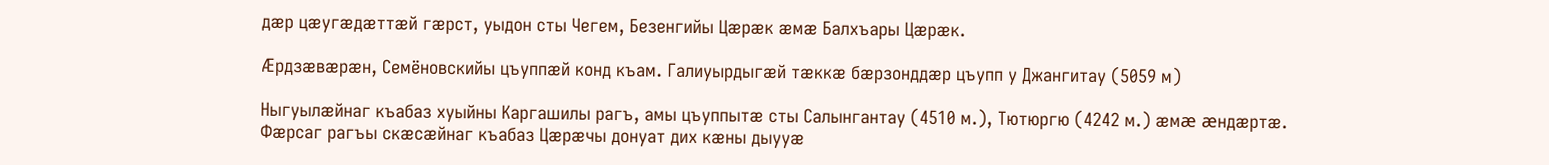дæр цæугæдæттæй гæрст, уыдон сты Чегем, Безенгийы Цæрæк æмæ Балхъары Цæрæк.

Æрдзæвæрæн, Семёновскийы цъуппæй конд къам. Галиуырдыгæй тæккæ бæрзонддæр цъупп у Джангитау (5059 м)

Ныгуылæйнаг къабаз хуыйны Каргашилы рагъ, амы цъуппытæ сты Салынгантау (4510 м.), Тютюргю (4242 м.) æмæ æндæртæ. Фæрсаг рагъы скæсæйнаг къабаз Цæрæчы донуат дих кæны дыууæ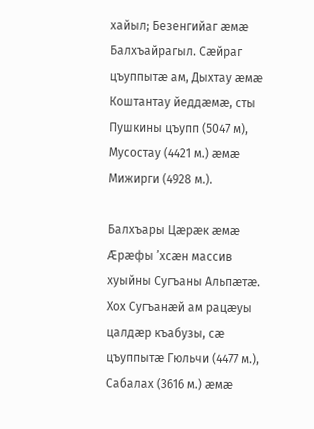хайыл; Безенгийаг æмæ Балхъайрагыл. Сæйраг цъуппытæ ам, Дыхтау æмæ Коштантау йеддæмæ, сты Пушкины цъупп (5047 м), Мусостау (4421 м.) æмæ Мижирги (4928 м.).

Балхъары Цæрæк æмæ Æрæфы ’хсæн массив хуыйны Сугъаны Альпæтæ. Хох Сугъанæй ам рацæуы цалдæр къабузы, сæ цъуппытæ Гюльчи (4477 м.), Сабалах (3616 м.) æмæ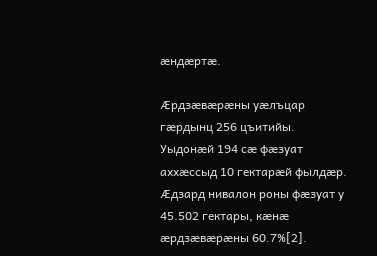æндæртæ.

Æрдзæвæрæны уæлъцар гæрдынц 256 цъитийы. Уыдонæй 194 сæ фæзуат аххæссыд 10 гектарæй фылдæр. Æдзард нивалон роны фæзуат у 45.502 гектары, кæнæ æрдзæвæрæны 60.7%[2].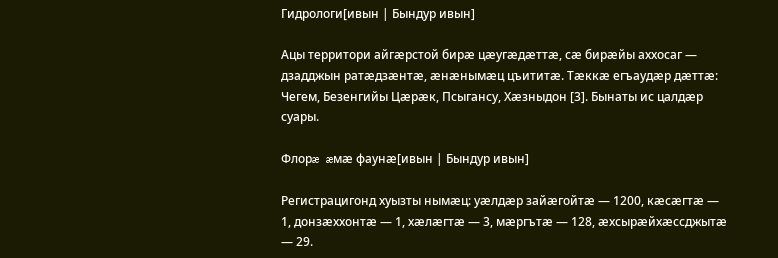Гидрологи[ивын | Бындур ивын]

Ацы территори айгæрстой бирæ цæугæдæттæ, сæ бирæйы аххосаг — дзадджын ратæдзæнтæ, æнæнымæц цъититæ. Тæккæ егъаудæр дæттæ: Чегем, Безенгийы Цæрæк, Псыгансу, Хæзныдон [3]. Бынаты ис цалдæр суары.

Флорæ æмæ фаунæ[ивын | Бындур ивын]

Регистрацигонд хуызты нымæц: уæлдæр зайæгойтæ — 1200, кæсæгтæ — 1, донзæххонтæ — 1, хæлæгтæ — 3, мæргътæ — 128, æхсырæйхæссджытæ — 29.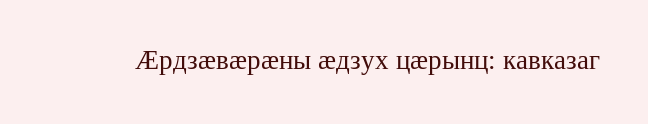Æрдзæвæрæны æдзух цæрынц: кавказаг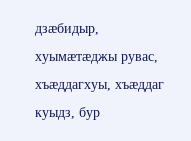дзæбидыр, хуымæтæджы рувас, хъæддагхуы, хъæддаг куыдз, бур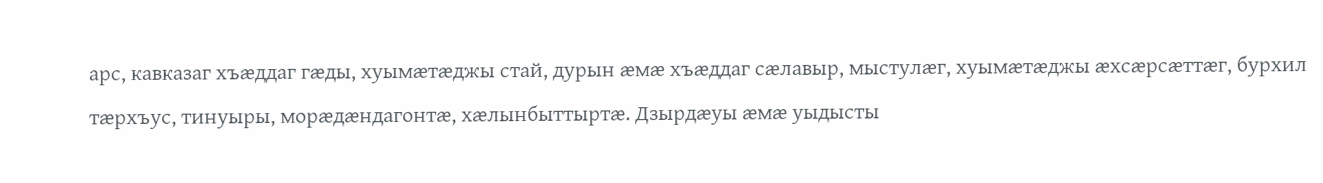арс, кавказаг хъæддаг гæды, хуымæтæджы стай, дурын æмæ хъæддаг сæлавыр, мыстулæг, хуымæтæджы æхсæрсæттæг, бурхил тæрхъус, тинуыры, морæдæндагонтæ, хæлынбыттыртæ. Дзырдæуы æмæ уыдысты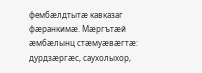фембæлдтытæ кавказаг фæранкимæ. Мæргътæй æмбæлынц стæмуæвæгтæ: дурдзæргæс, саухолыхор,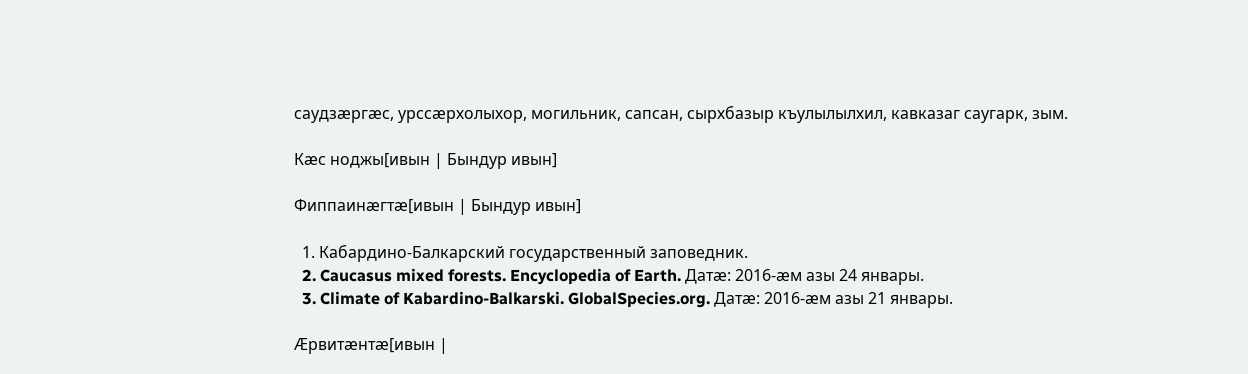саудзæргæс, урссæрхолыхор, могильник, сапсан, сырхбазыр къулылылхил, кавказаг саугарк, зым.

Кæс ноджы[ивын | Бындур ивын]

Фиппаинæгтæ[ивын | Бындур ивын]

  1. Кабардино-Балкарский государственный заповедник.
  2. Caucasus mixed forests. Encyclopedia of Earth. Датæ: 2016-æм азы 24 январы.
  3. Climate of Kabardino-Balkarski. GlobalSpecies.org. Датæ: 2016-æм азы 21 январы.

Æрвитæнтæ[ивын |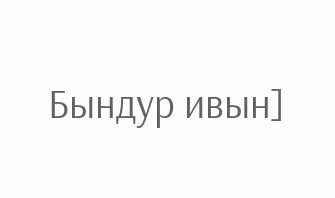Бындур ивын]